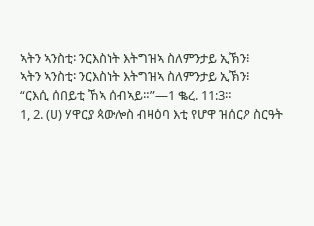ኣትን ኣንስቲ፡ ንርእስነት እትግዝኣ ስለምንታይ ኢኽን፧
ኣትን ኣንስቲ፡ ንርእስነት እትግዝኣ ስለምንታይ ኢኽን፧
“ርእሲ ሰበይቲ ኸኣ ሰብኣይ።”—1 ቈረ. 11:3።
1, 2. (ሀ) ሃዋርያ ጳውሎስ ብዛዕባ እቲ የሆዋ ዝሰርዖ ስርዓት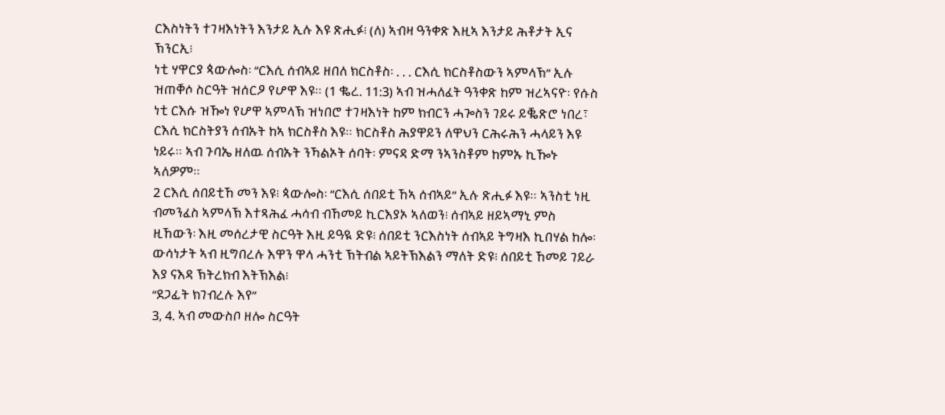ርእስነትን ተገዛእነትን እንታይ ኢሉ እዩ ጽሒፉ፧ (ለ) ኣብዛ ዓንቀጽ እዚኣ እንታይ ሕቶታት ኢና ኽንርኢ፧
ነቲ ሃዋርያ ጳውሎስ፡ “ርእሲ ሰብኣይ ዘበለ ክርስቶስ፡ . . . ርእሲ ክርስቶስውን ኣምላኽ” ኢሉ ዝጠቐሶ ስርዓት ዝሰርዖ የሆዋ እዩ። (1 ቈረ. 11:3) ኣብ ዝሓለፈት ዓንቀጽ ከም ዝረኣናዮ፡ የሱስ ነቲ ርእሱ ዝዀነ የሆዋ ኣምላኽ ዝነበሮ ተገዛእነት ከም ክብርን ሓጐስን ገይሩ ይቘጽሮ ነበረ፣ ርእሲ ክርስትያን ሰብኡት ከኣ ክርስቶስ እዩ። ክርስቶስ ሕያዋይን ለዋህን ርሕሩሕን ሓላይን እዩ ነይሩ። ኣብ ጉባኤ ዘለዉ ሰብኡት ንኻልኦት ሰባት፡ ምናዳ ድማ ንኣንስቶም ከምኡ ኪዀኑ ኣለዎም።
2 ርእሲ ሰበይቲኸ መን እዩ፧ ጳውሎስ፡ “ርእሲ ሰበይቲ ኸኣ ሰብኣይ” ኢሉ ጽሒፉ እዩ። ኣንስቲ ነዚ ብመንፈስ ኣምላኽ እተጻሕፈ ሓሳብ ብኸመይ ኪርእያኦ ኣለወን፧ ሰብኣይ ዘይኣማኒ ምስ ዚኸውን፡ እዚ መሰረታዊ ስርዓት እዚ ይዓዪ ድዩ፧ ሰበይቲ ንርእስነት ሰብኣይ ትግዛእ ኪበሃል ከሎ፡ ውሳነታት ኣብ ዚግበረሉ እዋን ዋላ ሓንቲ ኽትብል ኣይትኽእልን ማለት ድዩ፧ ሰበይቲ ኸመይ ገይራ እያ ናእዳ ኽትረክብ እትኽእል፧
“ደጋፊት ክገብረሉ እየ”
3, 4. ኣብ መውስቦ ዘሎ ስርዓት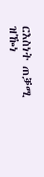ርእስነት ጠቓሚ ዝዀነ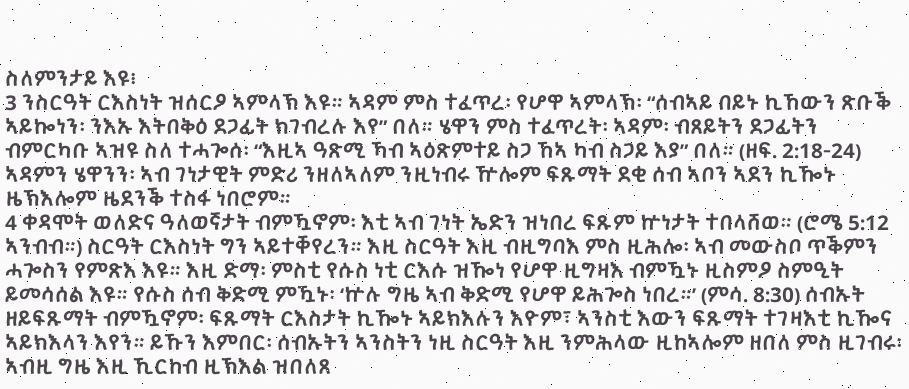ስለምንታይ እዩ፧
3 ንስርዓት ርእስነት ዝሰርዖ ኣምላኽ እዩ። ኣዳም ምስ ተፈጥረ፡ የሆዋ ኣምላኽ፡ “ሰብኣይ በይኑ ኪኸውን ጽቡቕ ኣይኰነን፡ ንእኡ እትበቅዕ ደጋፊት ክገብረሉ እየ” በለ። ሄዋን ምስ ተፈጥረት፡ ኣዳም፡ ብጸይትን ደጋፊትን ብምርካቡ ኣዝዩ ስለ ተሓጐሰ፡ “እዚኣ ዓጽሚ ኻብ ኣዕጽምተይ ስጋ ኸኣ ካብ ስጋይ እያ” በለ። (ዘፍ. 2:18-24) ኣዳምን ሄዋንን፡ ኣብ ገነታዊት ምድሪ ንዘለኣለም ንዚነብሩ ዅሎም ፍጹማት ደቂ ሰብ ኣቦን ኣደን ኪዀኑ ዜኽእሎም ዜደንቕ ተስፋ ነበሮም።
4 ቀዳሞት ወለድና ዓለወኛታት ብምዃኖም፡ እቲ ኣብ ገነት ኤድን ዝነበረ ፍጹም ኵነታት ተበላሸወ። (ሮሜ 5:12 ኣንብብ።) ስርዓት ርእስነት ግን ኣይተቐየረን። እዚ ስርዓት እዚ ብዚግባእ ምስ ዚሕሎ፡ ኣብ መውስቦ ጥቕምን ሓጐስን የምጽእ እዩ። እዚ ድማ፡ ምስቲ የሱስ ነቲ ርእሱ ዝዀነ የሆዋ ዚግዛእ ብምዃኑ ዚስምዖ ስምዒት ይመሳሰል እዩ። የሱስ ሰብ ቅድሚ ምዃኑ፡ ‘ኵሉ ግዜ ኣብ ቅድሚ የሆዋ ይሕጐስ ነበረ።’ (ምሳ. 8:30) ሰብኡት ዘይፍጹማት ብምዃኖም፡ ፍጹማት ርእስታት ኪዀኑ ኣይክእሉን እዮም፣ ኣንስቲ እውን ፍጹማት ተገዛእቲ ኪዀና ኣይክእላን እየን። ይኹን እምበር፡ ሰብኡትን ኣንስትን ነዚ ስርዓት እዚ ንምሕላው ዚከኣሎም ዘበለ ምስ ዚገብሩ፡ ኣብዚ ግዜ እዚ ኺርከብ ዚኽእል ዝበለጸ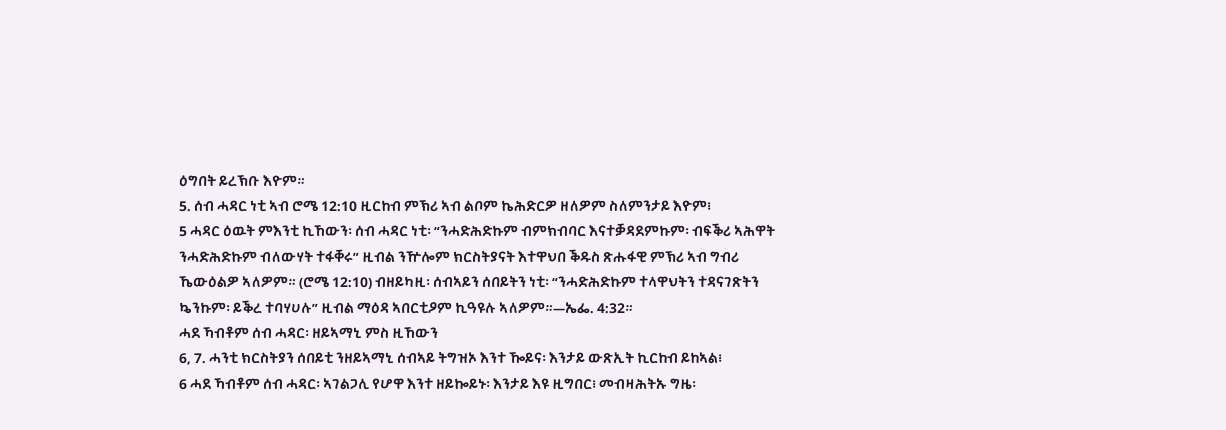ዕግበት ይረኽቡ እዮም።
5. ሰብ ሓዳር ነቲ ኣብ ሮሜ 12:10 ዚርከብ ምኽሪ ኣብ ልቦም ኬሕድርዎ ዘለዎም ስለምንታይ እዮም፧
5 ሓዳር ዕዉት ምእንቲ ኪኸውን፡ ሰብ ሓዳር ነቲ፡ “ንሓድሕድኩም ብምክብባር እናተቓዳደምኩም፡ ብፍቕሪ ኣሕዋት ንሓድሕድኩም ብለውሃት ተፋቐሩ” ዚብል ንዅሎም ክርስትያናት እተዋህበ ቕዱስ ጽሑፋዊ ምኽሪ ኣብ ግብሪ ኼውዕልዎ ኣለዎም። (ሮሜ 12:10) ብዘይካዚ፡ ሰብኣይን ሰበይትን ነቲ፡ “ንሓድሕድኩም ተላዋህትን ተዳናገጽትን ኴንኩም፡ ይቕረ ተባሃሀሉ” ዚብል ማዕዳ ኣበርቲዖም ኪዓዩሉ ኣለዎም።—ኤፌ. 4:32።
ሓደ ኻብቶም ሰብ ሓዳር፡ ዘይኣማኒ ምስ ዚኸውን
6, 7. ሓንቲ ክርስትያን ሰበይቲ ንዘይኣማኒ ሰብኣይ ትግዝኦ እንተ ዀይና፡ እንታይ ውጽኢት ኪርከብ ይከኣል፧
6 ሓደ ኻብቶም ሰብ ሓዳር፡ ኣገልጋሊ የሆዋ እንተ ዘይኰይኑ፡ እንታይ እዩ ዚግበር፧ መብዛሕትኡ ግዜ፡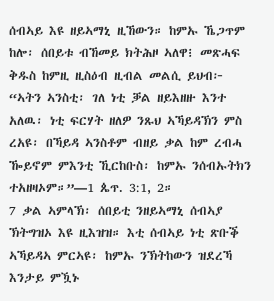ሰብኣይ እዩ ዘይኣማኒ ዚኸውን። ከምኡ ኼጋጥም ከሎ፡ ሰበይቱ ብኸመይ ክትሕዞ ኣለዋ፧ መጽሓፍ ቅዱስ ከምዚ ዚስዕብ ዚብል መልሲ ይህብ፦ “ኣትን ኣንስቲ፡ ገለ ነቲ ቓል ዘይእዘዙ እንተ አለዉ፡ ነቲ ፍርሃት ዘለዎ ንጹህ ኣኻይዳኽን ምስ ረአዩ፡ በኻይዳ ኣንስቶም ብዘይ ቃል ከም ረብሓ ዀይኖም ምእንቲ ኺርከቡስ፡ ከምኡ ንሰብኡትክን ተአዘዛኦም።”—1 ጴጥ. 3:1, 2።
7 ቃል ኣምላኽ፡ ሰበይቲ ንዘይኣማኒ ሰብኣያ ኽትግዝኦ እዩ ዚእዝዝ። እቲ ሰብኣይ ነቲ ጽቡቕ ኣኻይዳኣ ምርኣዩ፡ ከምኡ ንኽትከውን ዝደረኻ እንታይ ምዃኑ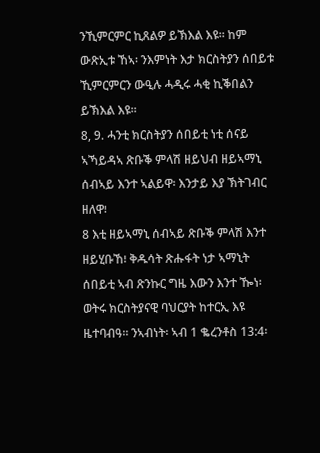ንኺምርምር ኪጸልዎ ይኽእል እዩ። ከም ውጽኢቱ ኸኣ፡ ንእምነት እታ ክርስትያን ሰበይቱ ኺምርምርን ውዒሉ ሓዲሩ ሓቂ ኪቕበልን ይኽእል እዩ።
8, 9. ሓንቲ ክርስትያን ሰበይቲ ነቲ ሰናይ ኣኻይዳኣ ጽቡቕ ምላሽ ዘይህብ ዘይኣማኒ ሰብኣይ እንተ ኣልይዋ፡ እንታይ እያ ኽትገብር ዘለዋ፧
8 እቲ ዘይኣማኒ ሰብኣይ ጽቡቕ ምላሽ እንተ ዘይሂቡኸ፧ ቅዱሳት ጽሑፋት ነታ ኣማኒት ሰበይቲ ኣብ ጽንኩር ግዜ እውን እንተ ዀነ፡ ወትሩ ክርስትያናዊ ባህርያት ከተርኢ እዩ ዜተባብዓ። ንኣብነት፡ ኣብ 1 ቈረንቶስ 13:4፡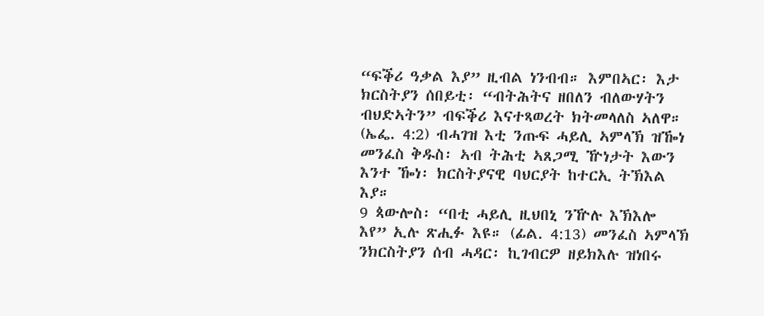“ፍቕሪ ዓቃል እያ” ዚብል ነንብብ። እምበኣር፡ እታ ክርስትያን ሰበይቲ፡ “ብትሕትና ዘበለን ብለውሃትን ብህድኣትን” ብፍቕሪ እናተጻወረት ክትመላለስ ኣለዋ። (ኤፌ. 4:2) ብሓገዝ እቲ ንጡፍ ሓይሊ ኣምላኽ ዝዀነ መንፈስ ቅዱስ፡ ኣብ ትሕቲ ኣጸጋሚ ዅነታት እውን እንተ ዀነ፡ ክርስትያናዊ ባህርያት ከተርኢ ትኽእል እያ።
9 ጳውሎስ፡ “በቲ ሓይሊ ዚህበኒ ንዅሉ እኽእሎ እየ” ኢሉ ጽሒፉ እዩ። (ፊል. 4:13) መንፈስ ኣምላኽ ንክርስትያን ሰብ ሓዳር፡ ኪገብርዎ ዘይክእሉ ዝነበሩ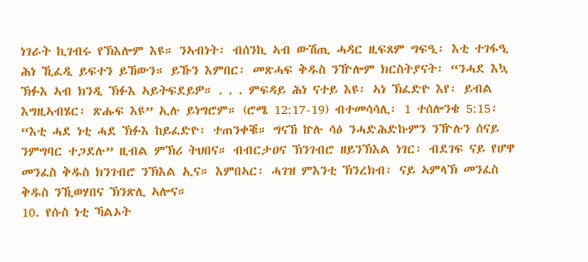ነገራት ኪገብሩ የኽእሎም እዩ። ንኣብነት፡ ብሰንኪ ኣብ ውሽጢ ሓዳር ዚፍጸም ግፍዒ፡ እቲ ተገፋዒ ሕነ ኺፈዲ ይፍተን ይኸውን። ይኹን እምበር፡ መጽሓፍ ቅዱስ ንዅሎም ክርስትያናት፡ “ንሓደ እኳ ኽፉእ ኣብ ክንዲ ኽፉእ ኣይትፍደይዎ። . . . ምፍዳይ ሕነ ናተይ እዩ፡ ኣነ ኽፈድዮ እየ፡ ይብል እግዚኣብሄር፡ ጽሑፍ እዩ” ኢሉ ይነግሮም። (ሮሜ 12:17-19) ብተመሳሳሊ፡ 1 ተሰሎንቄ 5:15፡ “እቲ ሓደ ነቲ ሓደ ኽፉእ ከይፈድዮ፡ ተጠንቀቑ። ግናኸ ኵሉ ሳዕ ንሓድሕድኩምን ንዅሉን ሰናይ ንምግባር ተጋደሉ” ዚብል ምኽሪ ትህበና። ብብርታዐና ኽንገብሮ ዘይንኽእል ነገር፡ ብደገፍ ናይ የሆዋ መንፈስ ቅዱስ ክንገብሮ ንኽእል ኢና። እምበኣር፡ ሓገዝ ምእንቲ ኽንረክብ፡ ናይ ኣምላኽ መንፈስ ቅዱስ ንኺወሃበና ኽንጽሊ ኣሎና።
10. የሱስ ነቲ ኻልኦት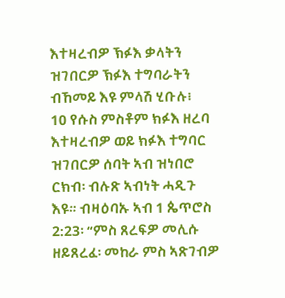እተዛረብዎ ኽፉእ ቃላትን ዝገበርዎ ኽፉእ ተግባራትን ብኸመይ እዩ ምላሽ ሂቡሉ፧
10 የሱስ ምስቶም ክፉእ ዘረባ እተዛረብዎ ወይ ክፉእ ተግባር ዝገበርዎ ሰባት ኣብ ዝነበሮ ርክብ፡ ብሉጽ ኣብነት ሓዲጉ እዩ። ብዛዕባኡ ኣብ 1 ጴጥሮስ 2:23፡ “ምስ ጸረፍዎ መሊሱ ዘይጸረፈ፡ መከራ ምስ ኣጽገብዎ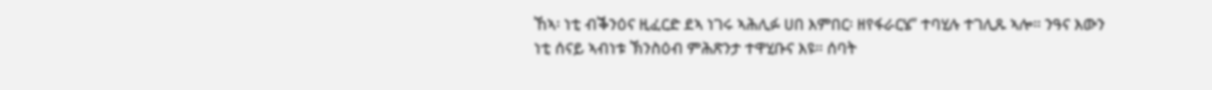ኸኣ፡ ነቲ ብቕንዕና ዚፈርድ ደኣ ነገሩ ኣሕሊፉ ሀበ እምበር፡ ዘየፋራርሄ” ተባሂሉ ተገሊጹ ኣሎ። ንዓና እውን ነቲ ሰናይ ኣብነቱ ኽንስዕብ ምሕጽንታ ተዋሂቡና እዩ። ሰባት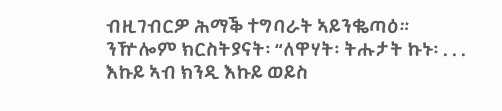ብዚገብርዎ ሕማቕ ተግባራት ኣይንቈጣዕ። ንዅሎም ክርስትያናት፡ “ለዋሃት፡ ትሑታት ኩኑ፡ . . . እኩይ ኣብ ክንዲ እኩይ ወይስ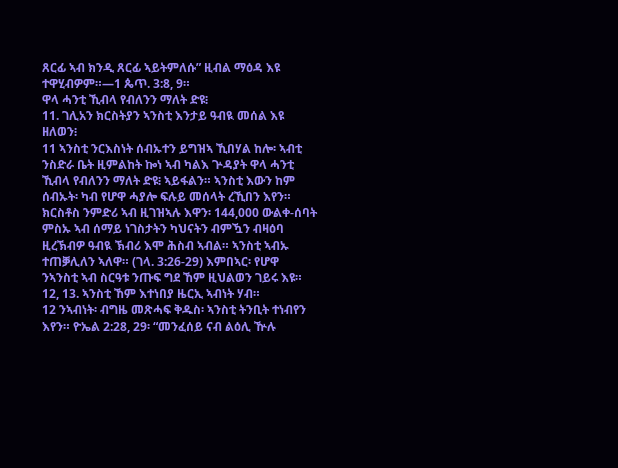ጸርፊ ኣብ ክንዲ ጸርፊ ኣይትምለሱ” ዚብል ማዕዳ እዩ ተዋሂብዎም።—1 ጴጥ. 3:8, 9።
ዋላ ሓንቲ ኺብላ የብለንን ማለት ድዩ፧
11. ገሊአን ክርስትያን ኣንስቲ እንታይ ዓብዪ መሰል እዩ ዘለወን፧
11 ኣንስቲ ንርእስነት ሰብኡተን ይግዝኣ ኺበሃል ከሎ፡ ኣብቲ ንስድራ ቤት ዚምልከት ኰነ ኣብ ካልእ ጕዳያት ዋላ ሓንቲ ኺብላ የብለንን ማለት ድዩ፧ ኣይፋልን። ኣንስቲ እውን ከም ሰብኡት፡ ካብ የሆዋ ሓያሎ ፍሉይ መሰላት ረኺበን እየን። ክርስቶስ ንምድሪ ኣብ ዚገዝኣሉ እዋን፡ 144,000 ውልቀ-ሰባት ምስኡ ኣብ ሰማይ ነገስታትን ካህናትን ብምዃን ብዛዕባ ዚረኽብዎ ዓብዪ ኽብሪ እሞ ሕስብ ኣብል። ኣንስቲ ኣብኡ ተጠቓሊለን ኣለዋ። (ገላ. 3:26-29) እምበኣር፡ የሆዋ ንኣንስቲ ኣብ ስርዓቱ ንጡፍ ግደ ኸም ዚህልወን ገይሩ እዩ።
12, 13. ኣንስቲ ኸም እተነበያ ዜርኢ ኣብነት ሃብ።
12 ንኣብነት፡ ብግዜ መጽሓፍ ቅዱስ፡ ኣንስቲ ትንቢት ተነብየን እየን። ዮኤል 2:28, 29፡ “መንፈሰይ ናብ ልዕሊ ዅሉ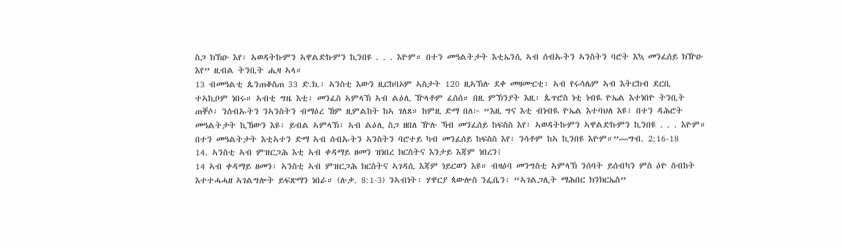ስጋ ክኽዑ እየ፡ ኣወዳትኩምን ኣዋልድኩምን ኪንበዩ . . . እዮም። በተን መዓልትታት እቲኤንሲ ኣብ ሰብኡትን ኣንስትን ባሮት እኳ መንፈሰይ ክዅዑ እየ” ዚብል ትንቢት ሒዛ ኣላ።
13 ብመዓልቲ ጴንጠቆስጠ 33 ድ.ክ.፡ ኣንስቲ እውን ዚርከባኦም ኣስታት 120 ዚኣኽሉ ደቀ መዛሙርቲ፡ ኣብ የሩሳሌም ኣብ እትርከብ ደርቢ ተኣኪቦም ነበሩ። ኣብቲ ግዜ እቲ፡ መንፈስ ኣምላኽ ኣብ ልዕሊ ዅላቶም ፈሰሰ። በዚ ምኽንያት እዚ፡ ጴጥሮስ ነቲ ነብዪ ዮኤል እተነበዮ ትንቢት ጠቐሶ፡ ንሰብኡትን ንኣንስትን ብማዕረ ኸም ዚምልከት ከኣ ገለጸ። ከምዚ ድማ በለ፦ “እዚ ግና እቲ ብነብዪ ዮኤል እተባህለ እዩ፣ በተን ዳሕሮት መዓልትታት ኪኸውን እዩ፡ ይብል ኣምላኽ፡ ኣብ ልዕሊ ስጋ ዘበለ ዅሉ ኻብ መንፈሰይ ከፍስስ እየ፡ ኣወዳትኩምን ኣዋልድኩምን ኪንበዩ . . . እዮም። በተን መዓልትታት እቲኣተን ድማ ኣብ ሰብኡትን ኣንስትን ባሮተይ ካብ መንፈሰይ ከፍስስ እየ፡ ንሳቶም ከኣ ኪንበዩ እዮም።”—ግብ. 2:16-18
14. ኣንስቲ ኣብ ምዝርጋሕ እቲ ኣብ ቀዳማይ ዘመን ዝነበረ ክርስትና እንታይ እጃም ነበረን፧
14 ኣብ ቀዳማይ ዘመን፡ ኣንስቲ ኣብ ምዝርጋሕ ክርስትና ኣገዳሲ እጃም ነይርወን እዩ። ብዛዕባ መንግስቲ ኣምላኽ ንሰባት ይሰብካን ምስ ዕዮ ስብከት እተተሓሓዘ ኣገልግሎት ይፍጽማን ነበራ። (ሉቃ. 8:1-3) ንኣብነት፡ ሃዋርያ ጳውሎስ ንፌቤን፡ “ኣገልጋሊት ማሕበር ክንክርኤስ”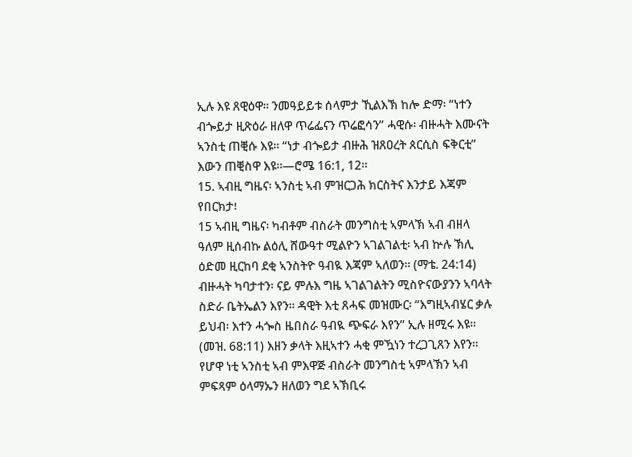ኢሉ እዩ ጸዊዕዋ። ንመዓይይቱ ሰላምታ ኺልእኽ ከሎ ድማ፡ “ነተን ብጐይታ ዚጽዕራ ዘለዋ ጥሬፌናን ጥሬፎሳን” ሓዊሱ፡ ብዙሓት እሙናት ኣንስቲ ጠቒሱ እዩ። “ነታ ብጐይታ ብዙሕ ዝጸዐረት ጰርሲስ ፍቅርቲ” እውን ጠቒስዋ እዩ።—ሮሜ 16:1, 12።
15. ኣብዚ ግዜና፡ ኣንስቲ ኣብ ምዝርጋሕ ክርስትና እንታይ እጃም የበርክታ፧
15 ኣብዚ ግዜና፡ ካብቶም ብስራት መንግስቲ ኣምላኽ ኣብ ብዘላ ዓለም ዚሰብኩ ልዕሊ ሸውዓተ ሚልዮን ኣገልገልቲ፡ ኣብ ኵሉ ኽሊ ዕድመ ዚርከባ ደቂ ኣንስትዮ ዓብዪ እጃም ኣለወን። (ማቴ. 24:14) ብዙሓት ካባታተን፡ ናይ ምሉእ ግዜ ኣገልገልትን ሚስዮናውያንን ኣባላት ስድራ ቤትኤልን እየን። ዳዊት እቲ ጸሓፍ መዝሙር፡ “እግዚኣብሄር ቃሉ ይህብ፡ እተን ሓጐስ ዜበስራ ዓብዪ ጭፍራ እየን” ኢሉ ዘሚሩ እዩ። (መዝ. 68:11) እዘን ቃላት እዚኣተን ሓቂ ምዃነን ተረጋጊጸን እየን። የሆዋ ነቲ ኣንስቲ ኣብ ምእዋጅ ብስራት መንግስቲ ኣምላኽን ኣብ ምፍጻም ዕላማኡን ዘለወን ግደ ኣኽቢሩ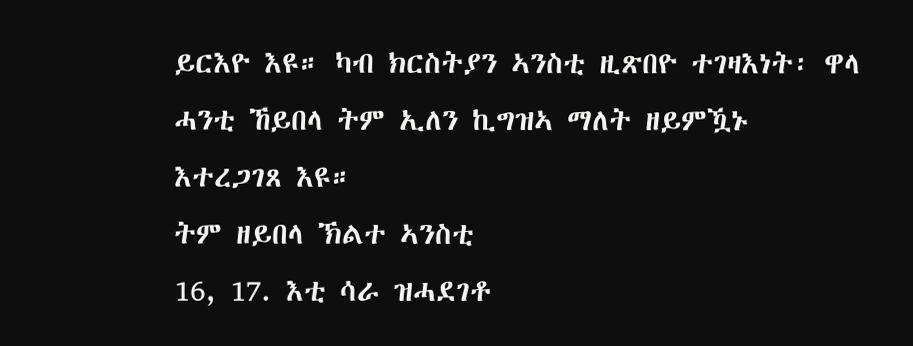ይርእዮ እዩ። ካብ ክርስትያን ኣንስቲ ዚጽበዮ ተገዛእነት፡ ዋላ ሓንቲ ኸይበላ ትም ኢለን ኪግዝኣ ማለት ዘይምዃኑ እተረጋገጸ እዩ።
ትም ዘይበላ ኽልተ ኣንስቲ
16, 17. እቲ ሳራ ዝሓደገቶ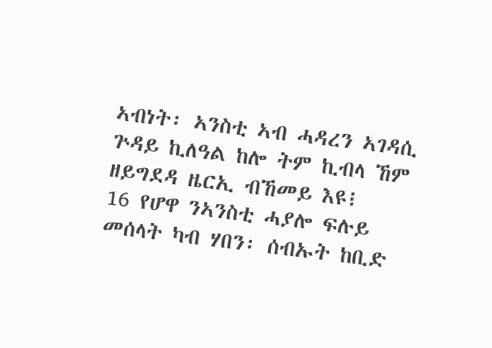ኣብነት፡ ኣንስቲ ኣብ ሓዳረን ኣገዳሲ ጕዳይ ኪለዓል ከሎ ትም ኪብላ ኸም ዘይግደዳ ዜርኢ ብኸመይ እዩ፧
16 የሆዋ ንኣንስቲ ሓያሎ ፍሉይ መሰላት ካብ ሃበን፡ ሰብኡት ከቢድ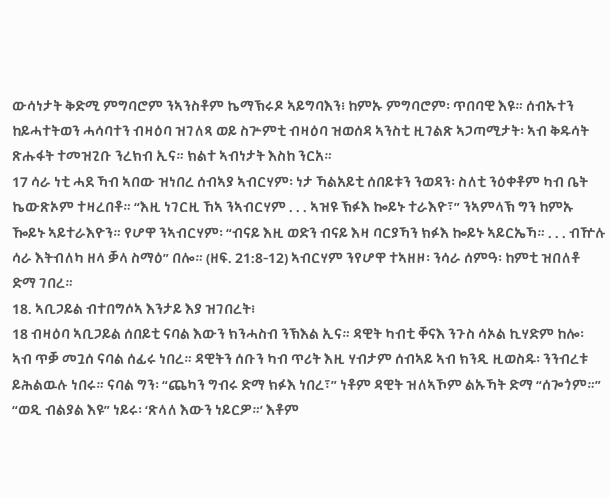ውሳነታት ቅድሚ ምግባሮም ንኣንስቶም ኬማኽሩዶ ኣይግባእን፧ ከምኡ ምግባሮም፡ ጥበባዊ እዩ። ሰብኡተን ከይሓተትወን ሓሳባተን ብዛዕባ ዝገለጻ ወይ ስጕምቲ ብዛዕባ ዝወሰዳ ኣንስቲ ዚገልጽ ኣጋጣሚታት፡ ኣብ ቅዱሳት ጽሑፋት ተመዝጊቡ ንረክብ ኢና። ክልተ ኣብነታት እስከ ንርአ።
17 ሳራ ነቲ ሓደ ኻብ ኣበው ዝነበረ ሰብኣያ ኣብርሃም፡ ነታ ኻልአይቲ ሰበይቱን ንወዳን፡ ስለቲ ንዕቀቶም ካብ ቤት ኬውጽኦም ተዛረበቶ። “እዚ ነገርዚ ኸኣ ንኣብርሃም . . . ኣዝዩ ኽፉእ ኰይኑ ተራእዮ፣” ንኣምላኽ ግን ከምኡ ዀይኑ ኣይተራእዮን። የሆዋ ንኣብርሃም፡ “ብናይ እዚ ወድን ብናይ እዛ ባርያኻን ክፉእ ኰይኑ ኣይርኤኻ። . . . ብዅሉ ሳራ እትብለካ ዘላ ቓላ ስማዕ” በሎ። (ዘፍ. 21:8-12) ኣብርሃም ንየሆዋ ተኣዘዞ፡ ንሳራ ሰምዓ፡ ከምቲ ዝበለቶ ድማ ገበረ።
18. ኣቢጋይል ብተበግሶኣ እንታይ እያ ዝገበረት፧
18 ብዛዕባ ኣቢጋይል ሰበይቲ ናባል እውን ክንሓስብ ንኽእል ኢና። ዳዊት ካብቲ ቐናእ ንጉስ ሳኦል ኪሃድም ከሎ፡ ኣብ ጥቓ መጓሰ ናባል ሰፊሩ ነበረ። ዳዊትን ሰቡን ካብ ጥሪት እዚ ሃብታም ሰብኣይ ኣብ ክንዲ ዚወስዱ፡ ንንብረቱ ይሕልዉሉ ነበሩ። ናባል ግን፡ “ጨካን ግብሩ ድማ ክፉእ ነበረ፣” ነቶም ዳዊት ዝለኣኾም ልኡኻት ድማ “ሰጐጎም።” “ወዲ ብልያል እዩ” ነይሩ፡ ‘ጽላለ እውን ነይርዎ።’ እቶም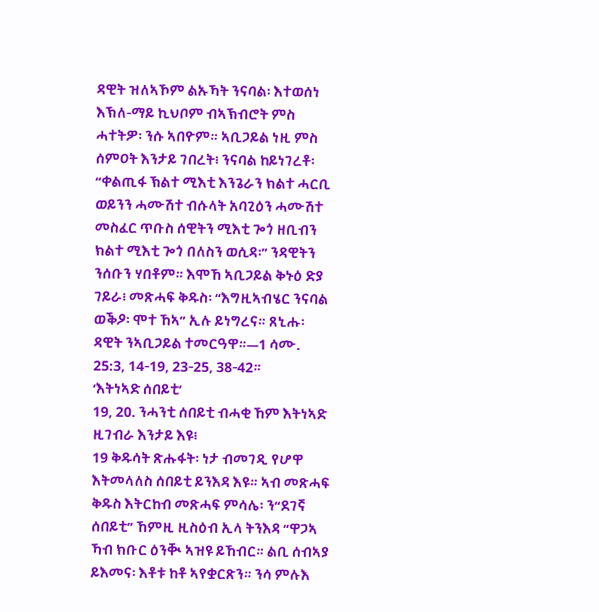ዳዊት ዝለኣኾም ልኡኻት ንናባል፡ እተወሰነ እኽለ-ማይ ኪህቦም ብኣኽብሮት ምስ ሓተትዎ፡ ንሱ ኣበዮም። ኣቢጋይል ነዚ ምስ ሰምዐት እንታይ ገበረት፧ ንናባል ከይነገረቶ፡ “ቀልጢፋ ኽልተ ሚእቲ እንጌራን ክልተ ሓርቢ ወይንን ሓሙሽተ ብሱላት አባጊዕን ሓሙሽተ መስፈር ጥቡስ ሰዊትን ሚእቲ ጐጎ ዘቢብን ክልተ ሚእቲ ጐጎ በለስን ወሲዳ፡” ንዳዊትን ንሰቡን ሃበቶም። እሞኸ ኣቢጋይል ቅኑዕ ድያ ገይራ፧ መጽሓፍ ቅዱስ፡ “እግዚኣብሄር ንናባል ወቕዖ፡ ሞተ ኸኣ” ኢሉ ይነግረና። ጸኒሑ፡ ዳዊት ንኣቢጋይል ተመርዓዋ።—1 ሳሙ. 25:3, 14-19, 23-25, 38-42።
‘እትነኣድ ሰበይቲ’
19, 20. ንሓንቲ ሰበይቲ ብሓቂ ኸም እትነኣድ ዚገብራ እንታይ እዩ፧
19 ቅዱሳት ጽሑፋት፡ ነታ ብመገዲ የሆዋ እትመላለስ ሰበይቲ ይንእዳ እዩ። ኣብ መጽሓፍ ቅዱስ እትርከብ መጽሓፍ ምሳሌ፡ ን“ደገኛ ሰበይቲ” ኸምዚ ዚስዕብ ኢላ ትንእዳ “ዋጋኣ ኻብ ክቡር ዕንቚ ኣዝዩ ይኸብር። ልቢ ሰብኣያ ይእመና፡ እቶቱ ከቶ ኣየቋርጽን። ንሳ ምሉእ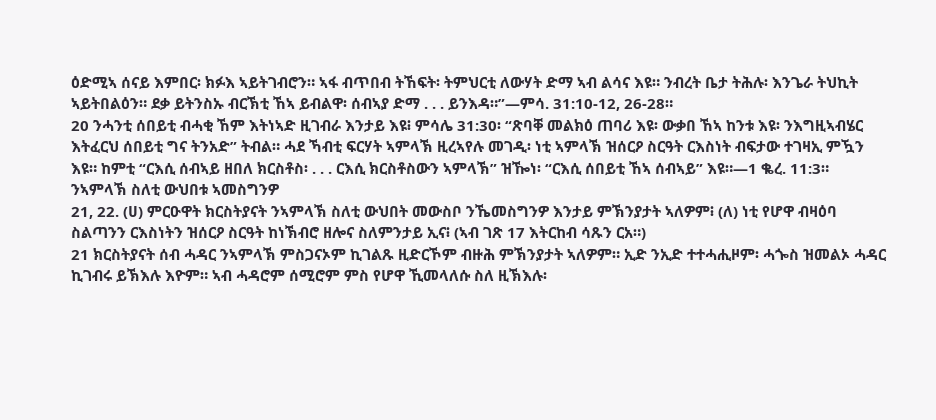ዕድሚኣ ሰናይ እምበር፡ ክፉእ ኣይትገብሮን። ኣፋ ብጥበብ ትኸፍት፡ ትምህርቲ ለውሃት ድማ ኣብ ልሳና እዩ። ንብረት ቤታ ትሕሉ፡ እንጌራ ትህኪት ኣይትበልዕን። ደቃ ይትንስኡ ብርኽቲ ኸኣ ይብልዋ፡ ሰብኣያ ድማ . . . ይንእዳ።”—ምሳ. 31:10-12, 26-28።
20 ንሓንቲ ሰበይቲ ብሓቂ ኸም እትነኣድ ዚገብራ እንታይ እዩ፧ ምሳሌ 31:30፡ “ጽባቐ መልክዕ ጠባሪ እዩ፡ ውቃበ ኸኣ ከንቱ እዩ፡ ንእግዚኣብሄር እትፈርህ ሰበይቲ ግና ትንአድ” ትብል። ሓደ ኻብቲ ፍርሃት ኣምላኽ ዚረኣየሉ መገዲ፡ ነቲ ኣምላኽ ዝሰርዖ ስርዓት ርእስነት ብፍታው ተገዛኢ ምዃን እዩ። ከምቲ “ርእሲ ሰብኣይ ዘበለ ክርስቶስ፡ . . . ርእሲ ክርስቶስውን ኣምላኽ” ዝዀነ፡ “ርእሲ ሰበይቲ ኸኣ ሰብኣይ” እዩ።—1 ቈረ. 11:3።
ንኣምላኽ ስለቲ ውህበቱ ኣመስግንዎ
21, 22. (ሀ) ምርዑዋት ክርስትያናት ንኣምላኽ ስለቲ ውህበት መውስቦ ንኼመስግንዎ እንታይ ምኽንያታት ኣለዎም፧ (ለ) ነቲ የሆዋ ብዛዕባ ስልጣንን ርእስነትን ዝሰርዖ ስርዓት ከነኽብሮ ዘሎና ስለምንታይ ኢና፧ (ኣብ ገጽ 17 እትርከብ ሳጹን ርአ።)
21 ክርስትያናት ሰብ ሓዳር ንኣምላኽ ምስጋናኦም ኪገልጹ ዚድርኾም ብዙሕ ምኽንያታት ኣለዎም። ኢድ ንኢድ ተተሓሒዞም፡ ሓጐስ ዝመልኦ ሓዳር ኪገብሩ ይኽእሉ እዮም። ኣብ ሓዳሮም ሰሚሮም ምስ የሆዋ ኺመላለሱ ስለ ዚኽእሉ፡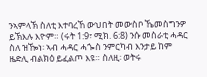ንኣምላኽ ስለቲ እተባረኸ ውህበት መውስቦ ኼመስግንዎ ይኽእሉ እዮም። (ሩት 1:9፣ ሚክ. 6:8) ንሱ መስራቲ ሓዳር ስለ ዝዀነ፡ ኣብ ሓዳር ሓጐስ ንምርካብ እንታይ ከም ዜድሊ ብልክዕ ይፈልጦ እዩ። ስለዚ፡ ወትሩ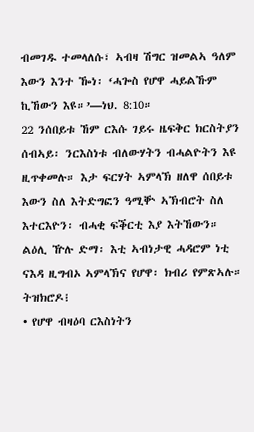ብመገዱ ተመላለሱ፣ ኣብዛ ሽግር ዝመልኣ ዓለም እውን እንተ ዀነ፡ ‘ሓጐስ የሆዋ ሓይልኹም ኪኸውን እዩ።’—ነህ. 8:10።
22 ንሰበይቱ ኸም ርእሱ ገይሩ ዜፍቅር ክርስትያን ሰብኣይ፡ ንርእስነቱ ብለውሃትን ብሓልዮትን እዩ ዚጥቀመሉ። እታ ፍርሃት ኣምላኽ ዘለዋ ሰበይቱ እውን ስለ እትድግፎን ዓሚቝ ኣኽብሮት ስለ እተርእዮን፡ ብሓቂ ፍቕርቲ እያ እትኸውን። ልዕሊ ዅሉ ድማ፡ እቲ ኣብነታዊ ሓዳሮም ነቲ ናእዳ ዚግብኦ ኣምላኽና የሆዋ፡ ክብሪ የምጽኣሉ።
ትዝክሮዶ፧
• የሆዋ ብዛዕባ ርእስነትን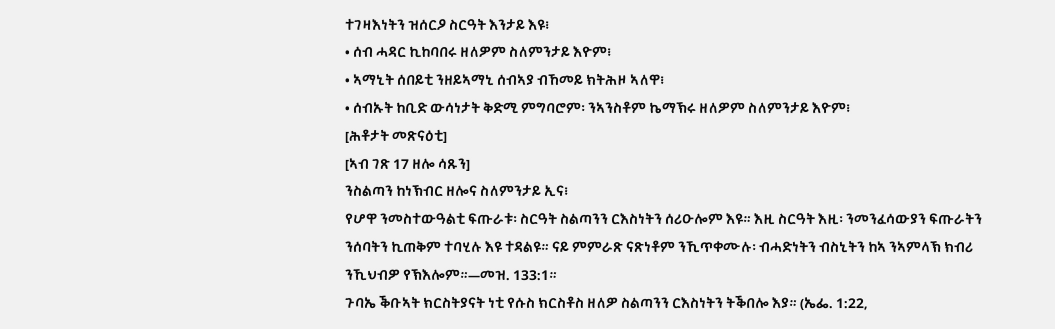ተገዛእነትን ዝሰርዖ ስርዓት እንታይ እዩ፧
• ሰብ ሓዳር ኪከባበሩ ዘለዎም ስለምንታይ እዮም፧
• ኣማኒት ሰበይቲ ንዘይኣማኒ ሰብኣያ ብኸመይ ክትሕዞ ኣለዋ፧
• ሰብኡት ከቢድ ውሳነታት ቅድሚ ምግባሮም፡ ንኣንስቶም ኬማኽሩ ዘለዎም ስለምንታይ እዮም፧
[ሕቶታት መጽናዕቲ]
[ኣብ ገጽ 17 ዘሎ ሳጹን]
ንስልጣን ከነኽብር ዘሎና ስለምንታይ ኢና፧
የሆዋ ንመስተውዓልቲ ፍጡራቱ፡ ስርዓት ስልጣንን ርእስነትን ሰሪዑሎም እዩ። እዚ ስርዓት እዚ፡ ንመንፈሳውያን ፍጡራትን ንሰባትን ኪጠቅም ተባሂሉ እዩ ተዳልዩ። ናይ ምምራጽ ናጽነቶም ንኺጥቀሙሉ፡ ብሓድነትን ብስኒትን ከኣ ንኣምላኽ ክብሪ ንኺህብዎ የኽእሎም።—መዝ. 133:1።
ጉባኤ ቕቡኣት ክርስትያናት ነቲ የሱስ ክርስቶስ ዘለዎ ስልጣንን ርእስነትን ትቕበሎ እያ። (ኤፌ. 1:22,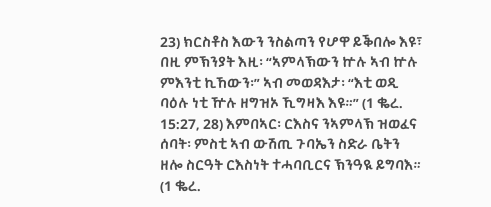23) ክርስቶስ እውን ንስልጣን የሆዋ ይቕበሎ እዩ፣ በዚ ምኽንያት እዚ፡ “ኣምላኽውን ኵሉ ኣብ ኵሉ ምእንቲ ኪኸውን፡” ኣብ መወዳእታ፡ “እቲ ወዲ ባዕሉ ነቲ ዅሉ ዘግዝኦ ኺግዛእ እዩ።” (1 ቈረ. 15:27, 28) እምበኣር፡ ርእስና ንኣምላኽ ዝወፈና ሰባት፡ ምስቲ ኣብ ውሽጢ ጉባኤን ስድራ ቤትን ዘሎ ስርዓት ርእስነት ተሓባቢርና ኽንዓዪ ይግባእ። (1 ቈረ.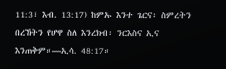11:3፣ እብ. 13:17) ከምኡ እንተ ጌርና፡ ስምረትን በረኸትን የሆዋ ስለ እንረክብ፡ ንርእስና ኢና እንጠቅም።—ኢሳ. 48:17።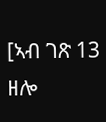[ኣብ ገጽ 13 ዘሎ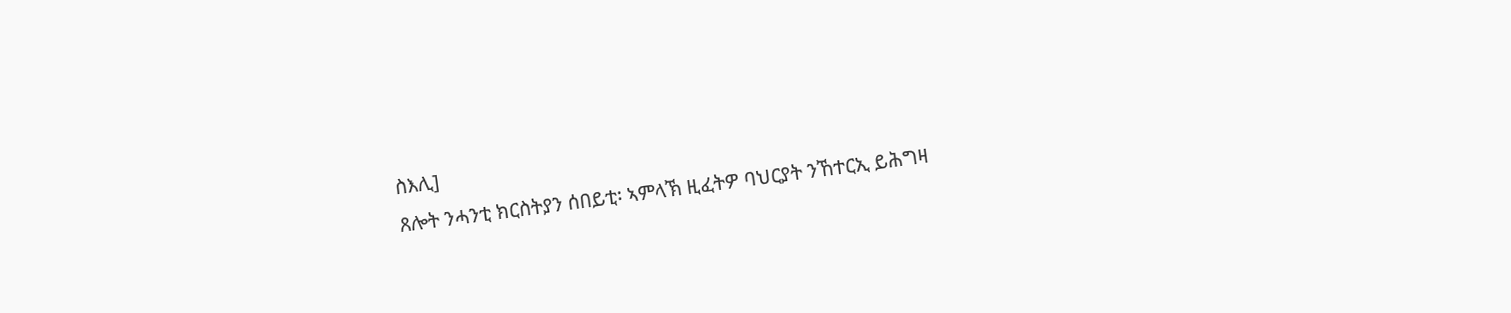ስእሊ]
ጸሎት ንሓንቲ ክርስትያን ሰበይቲ፡ ኣምላኽ ዚፈትዎ ባህርያት ንኸተርኢ ይሕግዛ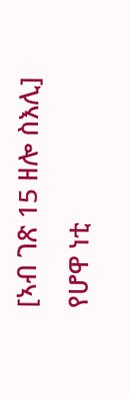[ኣብ ገጽ 15 ዘሎ ስእሊ]
የሆዋ ነቲ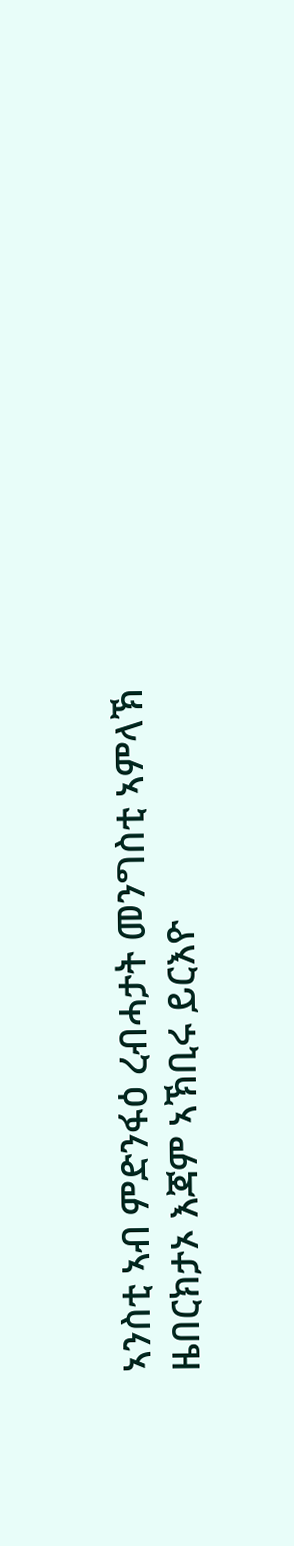ኣንስቲ ኣብ ምድንፋዕ ረብሓታት መንግስቲ ኣምላኽ ዜበርክታኦ እጃም ኣኽቢሩ ይርእዮ